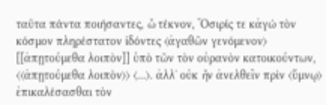ταῦτα πάντα ποιήσαντες, ὦ τέκνον, Ὄσιρίς τε κἀγώ τὸν κόσμον πληρέστατον ἰδόντες ⟨ἀγαθῶν γενόμενον⟩ [[ἀπῃτούμεθα λοιπὸν]] ὑπὸ τῶν τὸν οὐρανὸν κατοικούντων, ⟨⟨ἀπῃτούμεθα λοιπὸν⟩⟩ ⟨...⟩. ἀλλ᾽ οὐκ ἦν ἀνελθεῖν πρὶν ⟨ὕμνῳ⟩ ἐπικαλέσασθαι τὸν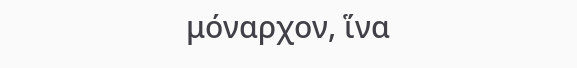μόναρχον, ἵνα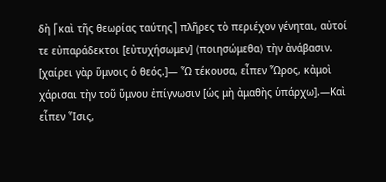δὴ ⎡καὶ τῆς θεωρίας ταύτης⎤ πλῆρες τὸ περιέχον γένηται, αὐτοί τε εὐπαράδεκτοι [εὐτυχήσωμεν] ⟨ποιησώμεθα⟩ τὴν ἀνάβασιν. [χαίρει γὰρ ὕμνοις ὁ θεός.]— Ὦ τέκουσα, εἶπεν Ὧρος, κἀμοὶ χάρισαι τὴν τοῦ ὕμνου ἐπίγνωσιν [ὡς μὴ ἀμαθὴς ὑπάρχω].—Καὶ εἶπεν Ἶσις,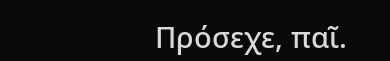Πρόσεχε, παῖ.